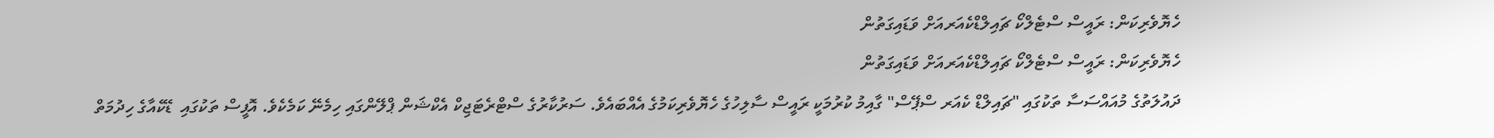ހެޔޮވެރިކަން: ރައީސް ސްޓެލްކޯ ޗައިލްޑްކެއަރއަށް ވަޑައިގަތުން
ހެޔޮވެރިކަން: ރައީސް ސްޓެލްކޯ ޗައިލްޑްކެއަރއަށް ވަޑައިގަތުން
ދައުލަތުގެ މުއައްސަސާ ތަކުގައި "ޗައިލްޑް ކެއަރ ސްޕޭސް" ގާއިމު ކުރުމަކީ ރައީސް ސާލިހުގެ ހެޔޮވެރިކަމުގެ އެއްބައެވެ. ސަރުކާރުގެ ސްޓްރެޓަޖިކް އެކްޝަން ޕްލޭންގައި ހިމެނޭ ކަމެކެވެ. އޮފީސް ތަކުގައި  ޑޭކެއާގެ ހިދުމަތް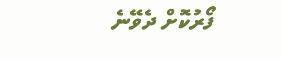ފޯރުކޮށް ދެވޭނެ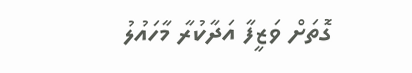ގޮތަށް ވަޒީފާ އަދާކުރާ މާހައުލު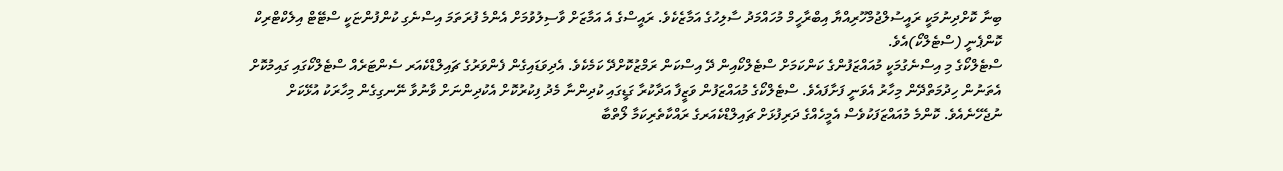ބިނާ ކޮށްދިނުމަކީ ރައީސުލްޖުމްހޫރިއްޔާ އިބްރާހީމް މުހައްމަދު ސާލިހުގެ އަމާޒެކެވެ. ރައީސްގެ އެ އަމާޒަށް ވާސިލުވުމަށް އެންމެ ފުރަތަމަ އިސްނެގި ކުންފުންޏަކީ ސްޓޭޓް އިލެކްޓްރިކް ކޮންޕެނީ (ސްޓެލްކޯ)އެވެ.
ސްޓެލްކޯގެ މި އިސްނެގުމަކީ މުއައްޒަފުންގެ ކަންކަމަށް ސްޓެލްކޯއިން ދޭ އިސްކަން ރަމްޒުކޮށްދޭ ކަމެކެވެ. އެދިވަޑައިގެން ފެންވަރުގެ ޗައިލްޑްކެއަރ ސެންޓަރެއް ސްޓެލްކޯގައި ގައިމުކޮށް އެތަނުން ހިދުމަތްދޭން މިހާރު އެވަނީ ފަށާފައެވެ. ސްޓެލްކޯގެ މުއައްޒަފުން ވަޒީފާ އަދާކުރާ ގަޑީގައި ކުދިންނާ މެދު ފިކުރުކޮށް އެކުދިންނަށް ވާނުވާ ނޭނގިގެން މިހާރަކު އުޅޭކަށް ނުޖެހޭނެއެވެ. ކޮންމެ މުއައްޒަފަކުވެސް އެމީހެއްގެ ދަރިފުޅަށް ޗައިލްޑްކެއަރގެ ރައްކާތެރިކަމާ ލޯތްބާ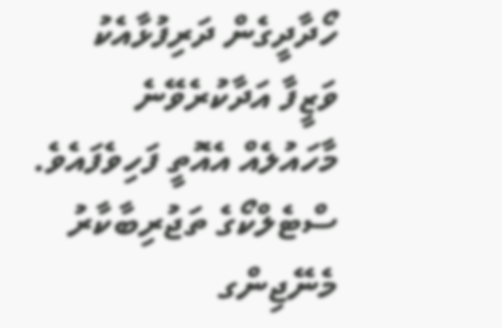ހޯދާދީގެން ދަރިފުޅާއެކު ވަޒީފާ އަދާކުރެވޭނެ މާހައުލެއް އެއޮތީ ފަހިވެފައެވެ.
ސްޓެލްކޯގެ ތަޖުރިބާކާރު މެނޭޖިންގ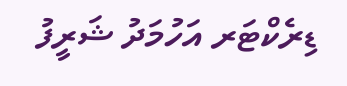ޑިރެކްޓަރ އަހުމަދު ޝަރީފު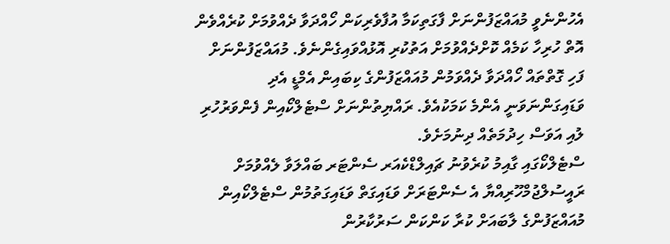އެހުންނެވީ މުއައްޒަފުންނަށް ފާގަތިކަމާ އުފާވެރިކަން ހޯއްދަވާ ދެއްވުމަށް ކުރެއްވެން އޮތް ހުރިހާ ކަމެއް ކޮށްދެއްވުމަށް އަތުކުރި އޮޅުއްވައިގެންނެވެ. މުއައްޒަފުންނަށް ފަހި ގޮތްތައް ހޯއްދަވާ ދެއްވަމުން މުއައްޒަފުންގެ ކިބައިން އެމްޑީ އެދި ވަޑައިގަންނަވަނީ އެންމެ ކަމަކުއެވެ. ރައްޔިތުންނަށް ސްޓެލްކޯއިން ފެންވަރުހުރި ލުއި އަވަސް ހިދުމަތެއް ދިނުމަށެވެ.
ސްޓެލްކޯގައި ގާއިމު ކުރެވުނު ޗައިލްޑްކެއަރ ސެންޓަރ ބައްލަވާ ލެއްވުމަށް ރައީސުލްޖުމްހޫރިއްޔާ އެ ސެންޓަރަށް ވަޑައިގަތް ވަޑައިގަތުމުން ސްޓެލްކޯއިން މުއައްޒަފުންގެ ލާބައަށް ކުރާ ކަންކަން ސަރުކާރުން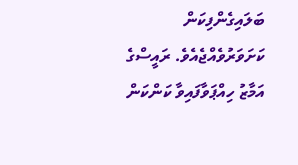ބަލައިގެންފިކަން ކަށަވަރުވެއްޖެއެވެ. ރައީސްގެ އަމާޒު ހިއްޕަވާފައިވާ ކަންކަން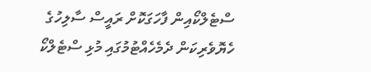ސްޓެލްކޯއިން ފާހަގަކޮށް ރައީސް ސާލިހުގެ ހެޔޮވެރިކަން ދެމެހެއްޓުމުގައި މުޅި ސްޓެލްކޯ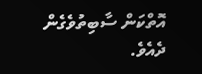އޮތްކަން ސާބިތުވެގެން ދެއެވެ.